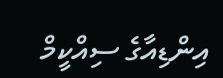އިންޑިއާގެ ސިއްކީމް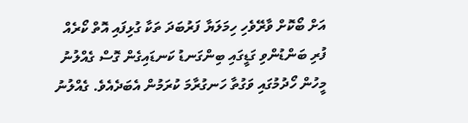އަށް ބޯކޮށް ވާރޭވެހި ހިމަލަޔާ ފަރުބަދަ ތަކާ ގުޅިފައި އޮތް ކޯރެއް ފުރި ބަންޑުންވި ގަޑީގައި ބިންގަނޑު ކަނޑައިގެން ގޮސް ގެއްލުނު މީހުން ހޯދުމުގައި ވަގުތާ ހަނގުރާމަ ކުރަމުން އެބަދެއެވެ. ގެއްލުނު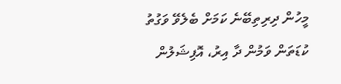މީހުން ދިރިތިބޭނެ ކަމަށް ބެލެވޭ ވަގުތު ކުޑަތަން ވަމުން ދާ އިރު، އޮފިޝަލުން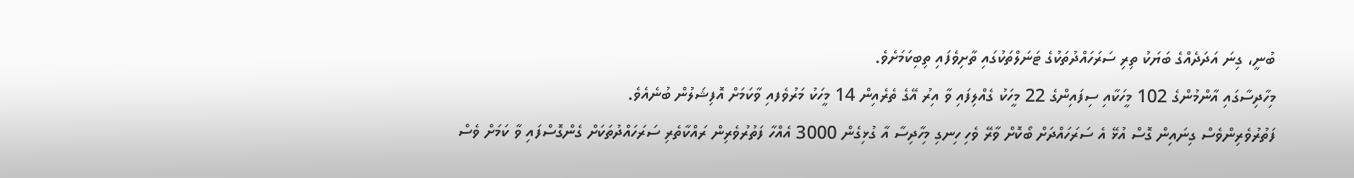ބުނީ، ގިނަ އަދަދެއްގެ ބަޔަކު ތިރި ސަރަހައްދުތަކުގެ ޓަނަލްތަކުގައި ތާށިވެފައި ތިބިކަމަށެވެ.
މިހާދިސާގައި އާންމުންގެ 102 މީހަކާއި ސިފައިންގެ 22 މީހަކު ގެއްލިފައި ވާ އިރު އޭގެ ތެރެއިން 14 މީހަކު މަރުވެފއި ވާކަމަށް އޮފިޝަލުން ބުނެއެވެ.
ފަތުރުވެރިންވެސް ގިނައިން ގޮސް އުޅޭ އެ ސަރަހައްދަށް ބޯކޮށް ވާރޭ ވެހި ހިނގި މިހާދިސާ އާ ގުޅިގެން 3000 އެއްހާ ފަތުރުވެރިން ރައްކާތެރި ސަރަހައްދުތަކަށް ގެންގޮސްފައި ވާ ކަމަށް ވެސް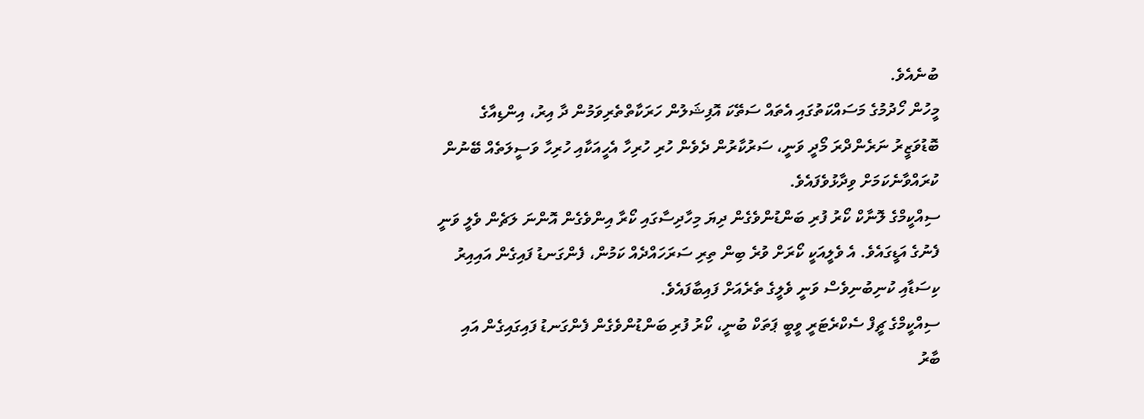ބުނެއެވެ.
މީހުން ހޯދުމުގެ މަސައްކަތުގައި އެތައް ސަތޭކަ އޮފިޝަލުން ހަރަކާތްތެރިވަމުން ދާ އިރު، އިންޑިއާގެ ބޮޑުވަޒީރު ނަރެންދްރަ މޯދީ ވަނީ، ސަރުކާރުން ދެވެން ހުރި ހުރިހާ އެހީއަކާއި ހުރިހާ ވަސީލަތެއް ބޭނުން ކުރައްވާނެކަމަށް ވިދާޅުވެފައެވެ.
ސިއްކީމްގެ ލޮނާކް ކޯރު ފުރި ބަންޑުންވެގެން ދިޔަ މިހާދިސާގައި ކޯރާ އިންވެގެން އޮންނަ ލަޗެން ވެލީ ވަނީ ފެނުގެ އަޑީގައެވެ. އެ ވެލީއަކީ ކޯރަށް ވުރެ ބިން ތިރި ސަރަހައްދެއް ކަމުން، ފެންގަނޑު ފައިގެން އައިއިރު ކިސަޑާއި ކުނިބުނިވެސް ވަނީ ވެލީގެ ތެރެއަށް ފައިބާފައެވެ.
ސިއްކީމްގެ ޗީފް ސެކްރެޓަރީ ވީބީ ޕަތަކް ބުނީ، ކޯރު ފުރި ބަންޑުންވެގެން ފެންގަނޑު ފައިގައިގެން އައި ބާރު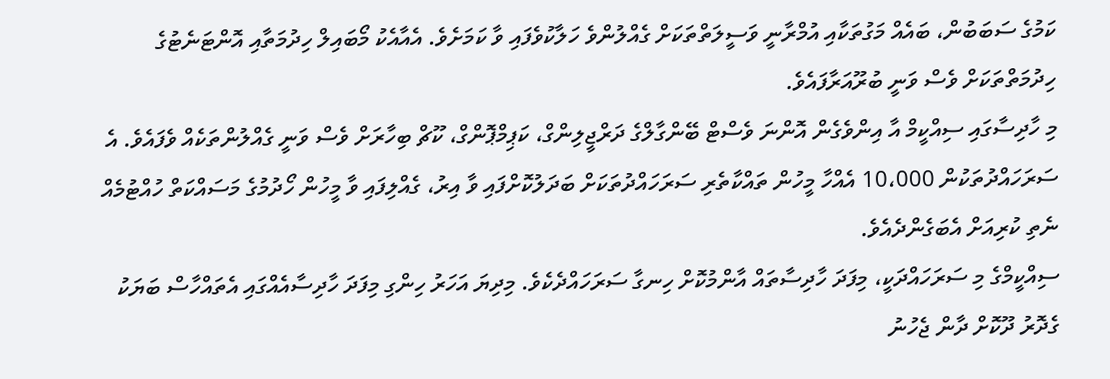ކަމުގެ ސަބަބުން، ބައެއް މަގުތަކާއި އުމްރާނީ ވަސީލަތްތަކަށް ގެއްލުންވެ ހަލާކުވެފައި ވާ ކަމަށެވެ. އެއާއެކު މޯބައިލް ހިދުމަތާއި އޮންޓަނެޓުގެ ހިދުމަތްތަކަށް ވެސް ވަނީ ބުރޫއަރާފައެވެ.
މި ހާދިސާގައި ސިއްކީމް އާ އިންވެގެން އޮންނަ ވެސްޓް ބޭންގާލްގެ ދަރްޖީލިންގް، ކަޕިމްޕޮންގް، ކޫޗް ބިހާރަށް ވެސް ވަނީ ގެއްލުންތަކެއް ވެފައެވެ. އެ ސަރަހައްދުތަކުން 10،000 އެއްހާ މީހުން ތައްކާތެރި ސަރަހައްދުތަކަށް ބަދަލުކޮށްފައި ވާ އިރު، ގެއްލިފައި ވާ މީހުން ހޯދުމުގެ މަސައްކަތް ހުއްޓުމެއް ނެތި ކުރިއަށް އެބަގެންދެއެވެ.
ސިއްކީމްގެ މި ސަރަހައްދަކީ، މިފަދަ ހާދިސާތައް އާންމުކޮށް ހިނގާ ސަރަހައްދެކެވެ. މިދިޔަ އަހަރު ހިންގި މިފަދަ ހާދިސާއެއްގައި އެތައްހާސް ބަޔަކު ގެދޮރު ދޫކޮށް ދާން ޖެހުނު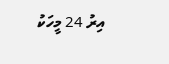އިރު 24 މީހަކު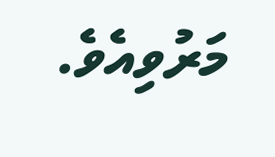މަރުވިއެވެ.